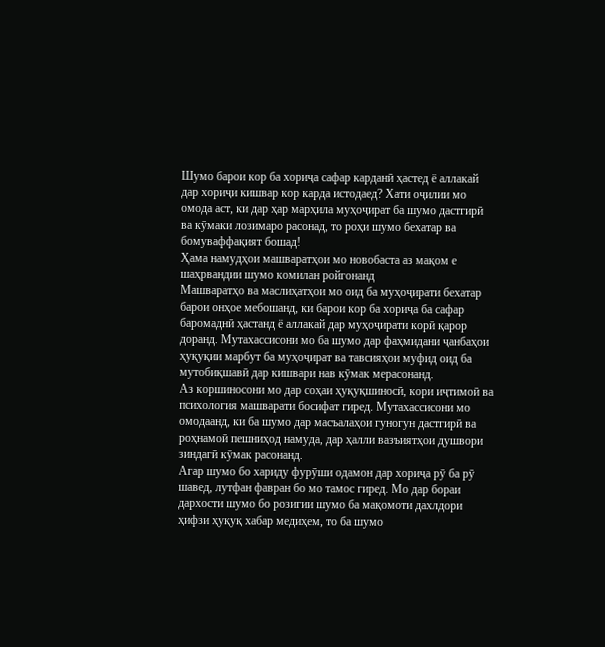Шумо барои кор ба хориҷа сафар карданӣ ҳастед ё аллакай дар хориҷи кишвар кор карда истодаед? Хати оҷилии мо омода аст, ки дар ҳар марҳила муҳоҷират ба шумо дастгирӣ ва кӯмаки лозимаро расонад, то роҳи шумо бехатар ва бомуваффақият бошад!
Ҳама намудҳои машваратҳои мо новобаста аз мақом е шаҳрвандии шумо комилан ройгонанд
Машваратҳо ва маслиҳатҳои мо оид ба муҳоҷирати бехатар барои онҳое мебошанд, ки барои кор ба хориҷа ба сафар баромаднӣ ҳастанд ё аллакай дар муҳоҷирати корӣ қарор доранд. Мутахассисони мо ба шумо дар фаҳмидани ҷанбаҳои ҳуқуқии марбут ба муҳоҷират ва тавсияҳои муфид оид ба мутобиқшавӣ дар кишвари нав кӯмак мерасонанд.
Аз коршиносони мо дар соҳаи ҳуқуқшиносӣ, кори иҷтимоӣ ва психология машварати босифат гиред. Мутахассисони мо омодаанд, ки ба шумо дар масъалаҳои гуногун дастгирӣ ва роҳнамоӣ пешниҳод намуда, дар ҳалли вазъиятҳои душвори зиндагӣ кӯмак расонанд.
Агар шумо бо хариду фурӯши одамон дар хориҷа рӯ ба рӯ шавед, лутфан фавран бо мо тамос гиред. Мо дар бораи дархости шумо бо розигии шумо ба мақомоти дахлдори ҳифзи ҳуқуқ хабар медиҳем, то ба шумо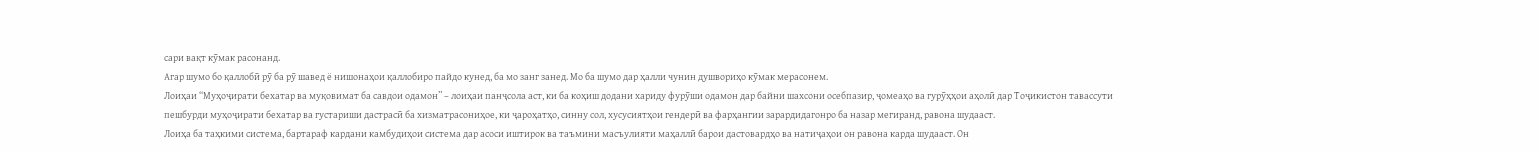сари вақт кӯмак расонанд.
Агар шумо бо қаллобӣ рӯ ба рӯ шавед ё нишонаҳои қаллобиро пайдо кунед, ба мо занг занед. Мо ба шумо дар ҳалли чунин душвориҳо кӯмак мерасонем.
Лоиҳаи “Муҳоҷирати бехатар ва муқовимат ба савдои одамон” – лоиҳаи панҷсола аст, ки ба коҳиш додани хариду фурӯши одамон дар байни шахсони осебпазир, ҷомеаҳо ва гурӯҳҳои аҳолӣ дар Тоҷикистон тавассути пешбурди муҳоҷирати бехатар ва густариши дастрасӣ ба хизматрасониҳое, ки ҷароҳатҳо, синну сол, хусусиятҳои гендерӣ ва фарҳангии зарардидагонро ба назар мегиранд, равона шудааст.
Лоиҳа ба таҳкими система, бартараф кардани камбудиҳои система дар асоси иштирок ва таъмини масъулияти маҳаллӣ барои дастовардҳо ва натиҷаҳои он равона карда шудааст. Он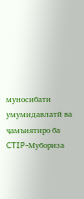муносибати умумидавлатӣ ва ҷамъиятиро ба CTIP-Мубориза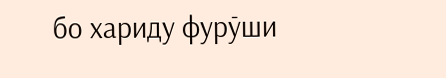бо хариду фурӯши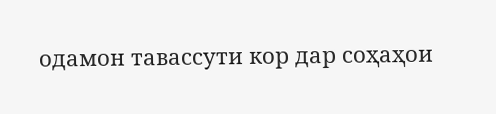одамон тавассути кор дар соҳаҳои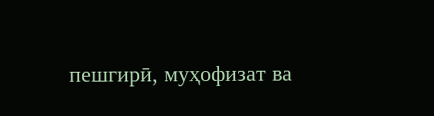пешгирӣ, муҳофизат ва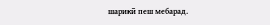шарикӣ пеш мебарад.